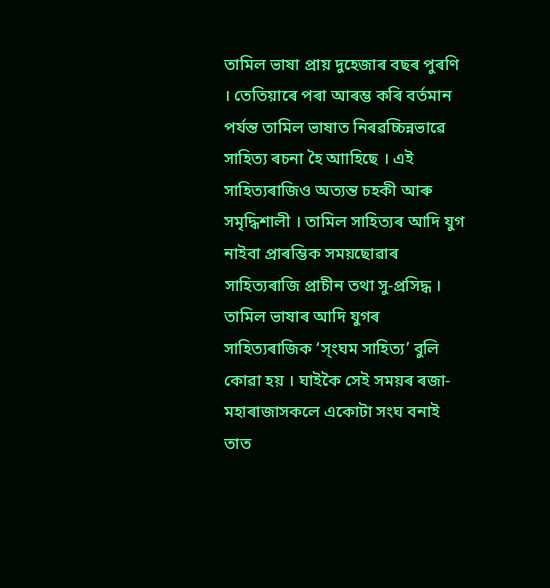তামিল ভাষা প্ৰায় দুহেজাৰ বছৰ পুৰণি । তেতিয়াৰে পৰা আৰম্ভ কৰি বৰ্তমান পৰ্যন্ত তামিল ভাষাত নিৰৱচ্চিন্নভাৱে সাহিত্য ৰচনা হৈ আাহিছে । এই সাহিত্যৰাজিও অত্যন্ত চহকী আৰু সমৃদ্ধিশালী । তামিল সাহিত্যৰ আদি যুগ নাইবা প্ৰাৰম্ভিক সময়ছোৱাৰ সাহিত্যৰাজি প্ৰাচীন তথা সু-প্ৰসিদ্ধ । তামিল ভাষাৰ আদি যুগৰ সাহিত্যৰাজিক ‘স্ংঘম সাহিত্য’ বুলি কোৱা হয় । ঘাইকৈ সেই সময়ৰ ৰজা-মহাৰাজাসকলে একোটা সংঘ বনাই তাত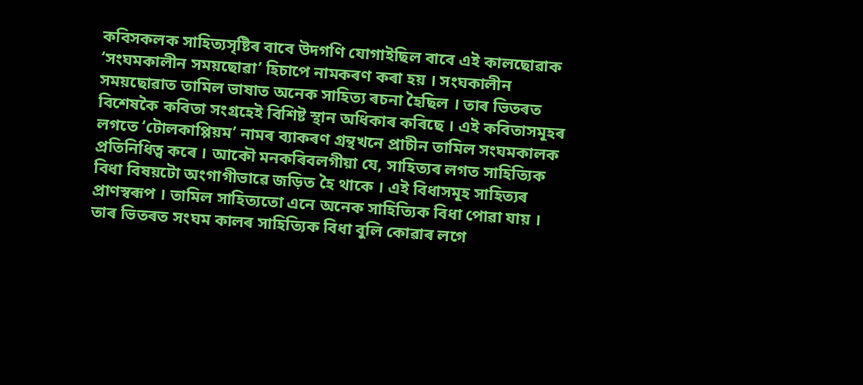কবিসকলক সাহিত্যসৃষ্টিৰ বাবে উদগণি যোগাইছিল বাবে এই কালছোৱাক ‘সংঘমকালীন সময়ছোৱা’ হিচাপে নামকৰণ কৰা হয় । সংঘকালীন সময়ছোৱাত তামিল ভাষাত অনেক সাহিত্য ৰচনা হৈছিল । তাৰ ভিতৰত বিশেষকৈ কবিতা সংগ্ৰহেই বিশিষ্ট স্থান অধিকাৰ কৰিছে । এই কবিতাসমূহৰ লগতে ‘টোলকাপ্পিয়ম’ নামৰ ব্যাকৰণ গ্ৰন্থখনে প্ৰাচীন তামিল সংঘমকালক প্ৰতিনিধিত্ব কৰে । আকৌ মনকৰিবলগীয়া যে, সাহিত্যৰ লগত সাহিত্যিক বিধা বিষয়টো অংগাগীভাৱে জড়িত হৈ থাকে । এই বিধাসমূহ সাহিত্যৰ প্ৰাণস্বৰূপ । তামিল সাহিত্যতো এনে অনেক সাহিত্যিক বিধা পোৱা যায় । তাৰ ভিতৰত সংঘম কালৰ সাহিত্যিক বিধা বুলি কোৱাৰ লগে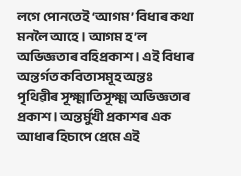লগে পোনতেই ‘আগম’ বিধাৰ কথা মনলৈ আহে । আগম হ’ল অভিজ্ঞতাৰ বহিপ্ৰকাশ । এই বিধাৰ অন্তৰ্গত কবিতাসমূহ অন্তঃ পৃথিৱীৰ সূক্ষ্মাতিসূক্ষ্ম অভিজ্ঞতাৰ প্ৰকাশ । অন্তৰ্মুখী প্ৰকাশৰ এক আধাৰ হিচাপে প্ৰেমে এই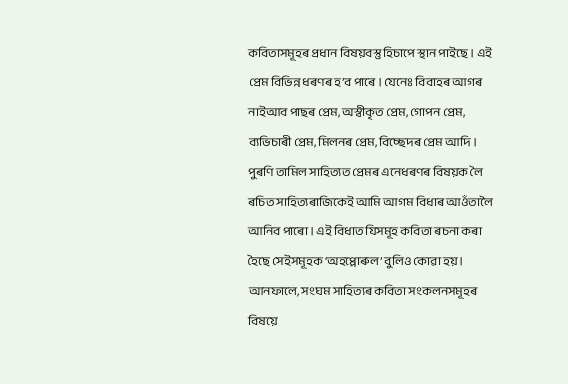কবিতাসমূহৰ প্ৰধান বিষয়বস্তু হিচাপে স্থান পাইছে । এই প্ৰেম বিভিন্ন ধৰণৰ হ’ব পাৰে । যেনেঃ বিবাহৰ আগৰ নাইআব পাছৰ প্ৰেম, অস্বীকৃত প্ৰেম, গোপন প্ৰেম, ব্যভিচাৰী প্ৰেম, মিলনৰ প্ৰেম, বিচ্ছেদৰ প্ৰেম আদি । পুৰণি তামিল সাহিত্যত প্ৰেমৰ এনেধৰণৰ বিষয়ক লৈ ৰচিত সাহিত্যৰাজিকেই আমি আগম বিধাৰ আওঁতালৈ আনিব পাৰো । এই বিধাত যিসমূহ কবিতা ৰচনা কৰা হৈছে সেইসমূহক ‘অহপ্পোৰুল’ বুলিও কোৱা হয় ।
আনফালে, সংঘম সাহিত্যৰ কবিতা সংকলনসমূহৰ বিষয়ে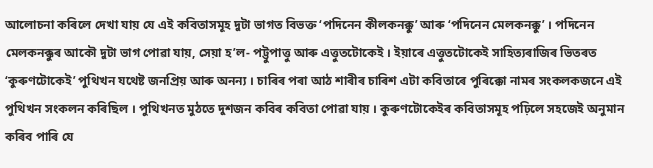আলোচনা কৰিলে দেখা যায় যে এই কবিতাসমূহ দুটা ভাগত বিভক্ত ‘পদিনেন কীলকনক্কু’ আৰু ‘পদিনেন মেলকনক্কু’ । পদিনেন মেলকনক্কুৰ আকৌ দুটা ভাগ পোৱা যায়, সেয়া হ’ল- পট্টুপাত্তু আৰু এত্তুতটোকেই । ইয়াৰে এত্তুতটোকেই সাহিত্যৰাজিৰ ভিতৰত ‘কুৰুণটোকেই’ পুথিখন যথেষ্ট জনপ্ৰিয় আৰু অনন্য । চাৰিৰ পৰা আঠ শাৰীৰ চাৰিশ এটা কবিতাৰে পুৰিক্কো নামৰ সংকলকজনে এই পুথিখন সংকলন কৰিছিল । পুথিখনত মুঠতে দুশজন কবিৰ কবিতা পোৱা যায় । কুৰুণটোকেইৰ কবিতাসমূহ পঢ়িলে সহজেই অনুমান কৰিব পাৰি যে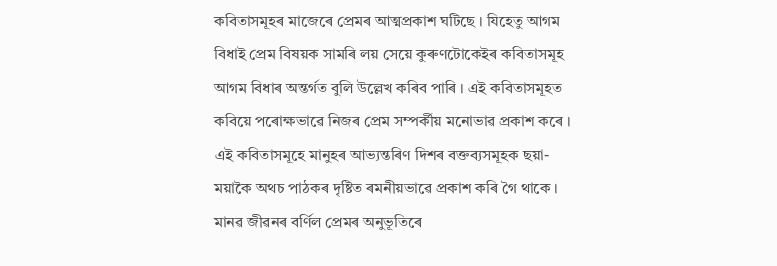কবিতাসমূহৰ মাজেৰে প্ৰেমৰ আত্মপ্ৰকাশ ঘটিছে । যিহেতু আগম বিধাই প্ৰেম বিষয়ক সামৰি লয় সেয়ে কুৰুণটোকেইৰ কবিতাসমূহ আগম বিধাৰ অন্তৰ্গত বুলি উল্লেখ কৰিব পাৰি । এই কবিতাসমূহত কবিয়ে পৰোক্ষভাৱে নিজৰ প্ৰেম সম্পৰ্কীয় মনোভাৱ প্ৰকাশ কৰে । এই কবিতাসমূহে মানুহৰ আভ্যন্তৰিণ দিশৰ বক্তব্যসমূহক ছয়া-ময়াকৈ অথচ পাঠকৰ দৃষ্টিত ৰমনীয়ভাৱে প্ৰকাশ কৰি গৈ থাকে ।
মানৱ জীৱনৰ বৰ্ণিল প্ৰেমৰ অনুভূতিৰে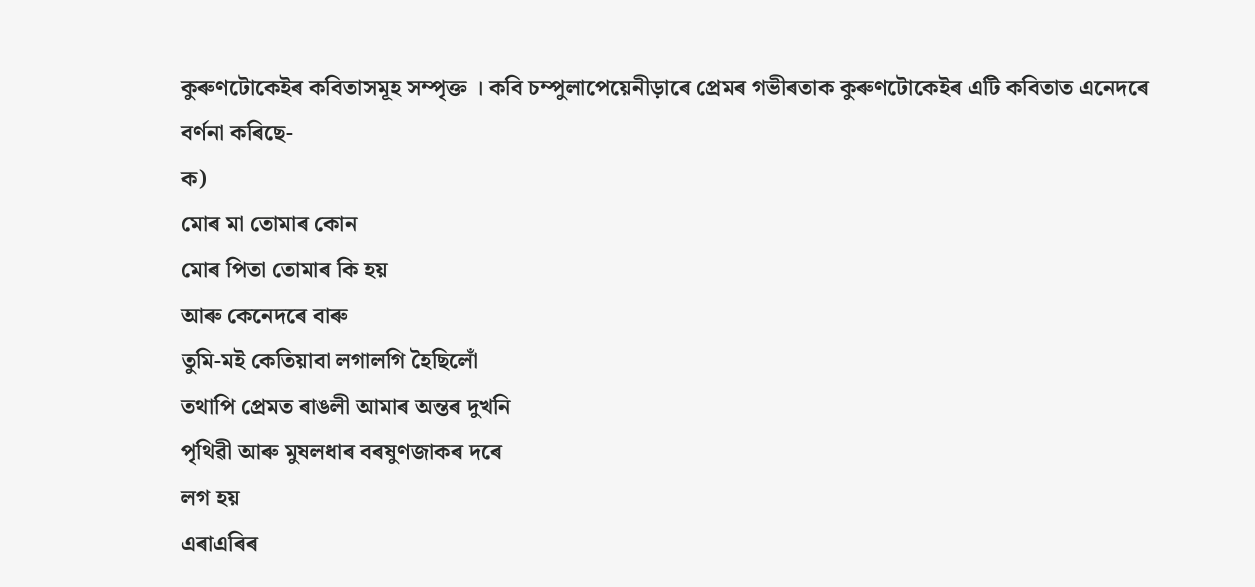কুৰুণটোকেইৰ কবিতাসমূহ সম্পৃক্ত । কবি চম্পুলাপেয়েনীড়াৰে প্ৰেমৰ গভীৰতাক কুৰুণটোকেইৰ এটি কবিতাত এনেদৰে বৰ্ণনা কৰিছে-
ক)
মোৰ মা তোমাৰ কোন
মোৰ পিতা তোমাৰ কি হয়
আৰু কেনেদৰে বাৰু
তুমি-মই কেতিয়াবা লগালগি হৈছিলোঁ
তথাপি প্ৰেমত ৰাঙলী আমাৰ অন্তৰ দুখনি
পৃথিৱী আৰু মুষলধাৰ বৰষুণজাকৰ দৰে
লগ হয়
এৰাএৰিৰ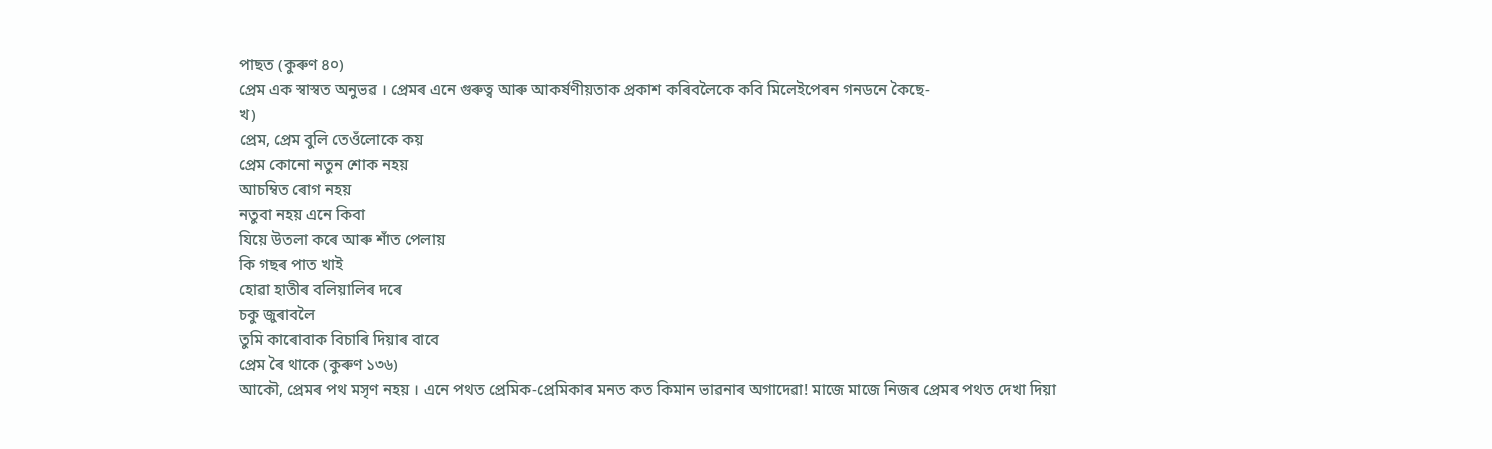পাছত (কুৰুণ ৪০)
প্ৰেম এক স্বাস্বত অনুভৱ । প্ৰেমৰ এনে গুৰুত্ব আৰু আকৰ্ষণীয়তাক প্ৰকাশ কৰিবলৈকে কবি মিলেইপেৰন গনডনে কৈছে-
খ)
প্ৰেম, প্ৰেম বুলি তেওঁলোকে কয়
প্ৰেম কোনো নতুন শোক নহয়
আচম্বিত ৰোগ নহয়
নতুবা নহয় এনে কিবা
যিয়ে উতলা কৰে আৰু শাঁত পেলায়
কি গছৰ পাত খাই
হোৱা হাতীৰ বলিয়ালিৰ দৰে
চকু জুৰাবলৈ
তুমি কাৰোবাক বিচাৰি দিয়াৰ বাবে
প্ৰেম ৰৈ থাকে (কুৰুণ ১৩৬)
আকৌ, প্ৰেমৰ পথ মসৃণ নহয় । এনে পথত প্ৰেমিক-প্ৰেমিকাৰ মনত কত কিমান ভাৱনাৰ অগাদেৱা! মাজে মাজে নিজৰ প্ৰেমৰ পথত দেখা দিয়া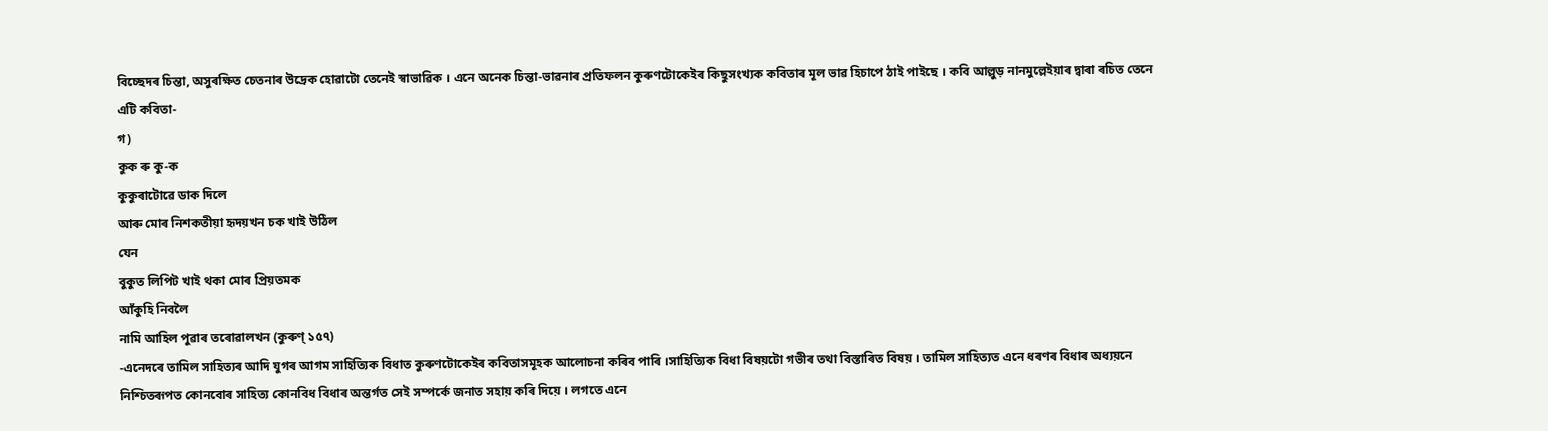বিচ্ছেদৰ চিন্তা, অসুৰক্ষিত চেতনাৰ উদ্ৰেক হোৱাটো তেনেই স্বাভাৱিক । এনে অনেক চিন্তা-ভাৱনাৰ প্ৰতিফলন কুৰুণটোকেইৰ কিছুসংখ্যক কবিতাৰ মূল ভাৱ হিচাপে ঠাই পাইছে । কবি আল্লুড় নানমুল্লেইয়াৰ দ্বাৰা ৰচিত তেনে এটি কবিতা-
গ)
কুক ৰু কু-ক
কুকুৰাটোৱে ডাক দিলে
আৰু মোৰ নিশকতীয়া হৃদয়খন চক খাই উঠিল
যেন
বুকুত লিপিট খাই থকা মোৰ প্ৰিয়তমক
আঁকুহি নিবলৈ
নামি আহিল পুৱাৰ তৰোৱালখন (কুৰুণ্ ১৫৭)
-এনেদৰে তামিল সাহিত্যৰ আদি যুগৰ আগম সাহিত্যিক বিধাত কুৰুণটোকেইৰ কবিতাসমূহক আলোচনা কৰিব পাৰি ।সাহিত্যিক বিধা বিষয়টো গভীৰ তথা বিস্তাৰিত বিষয় । তামিল সাহিত্যত এনে ধৰণৰ বিধাৰ অধ্যয়নে নিশ্চিতৰূপত কোনবোৰ সাহিত্য কোনবিধ বিধাৰ অন্তৰ্গত সেই সম্পৰ্কে জনাত সহায় কৰি দিয়ে । লগতে এনে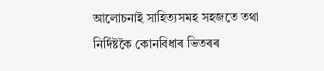আলোচনাই সাহিত্যসমহ সহজতে তথা নিৰ্দিষ্টকৈ কোনবিধাৰ ভিতৰৰ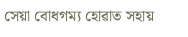সেয়া বোধগম্য হোৱাত সহায়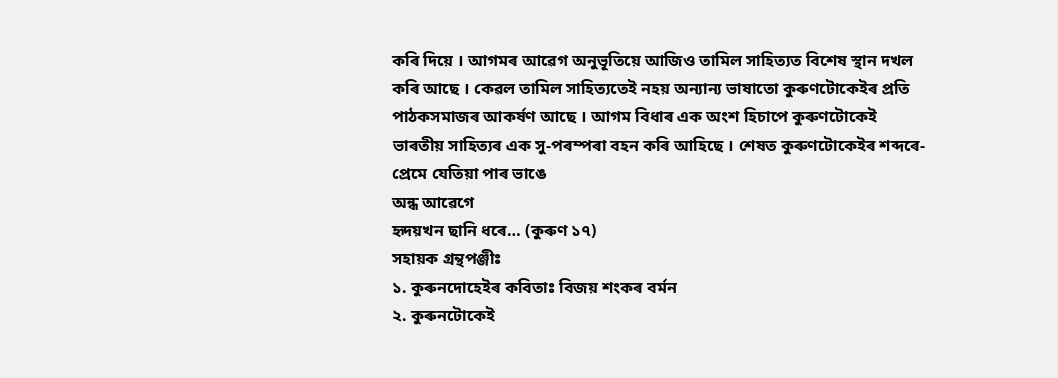কৰি দিয়ে । আগমৰ আৱেগ অনুভূতিয়ে আজিও তামিল সাহিত্যত বিশেষ স্থান দখল কৰি আছে । কেৱল তামিল সাহিত্যতেই নহয় অন্যান্য ভাষাতো কুৰুণটোকেইৰ প্ৰতি পাঠকসমাজৰ আকৰ্ষণ আছে । আগম বিধাৰ এক অংশ হিচাপে কুৰুণটোকেই ভাৰতীয় সাহিত্যৰ এক সু-পৰম্পৰা বহন কৰি আহিছে । শেষত কুৰুণটোকেইৰ শব্দৰে-
প্ৰেমে যেতিয়া পাৰ ভাঙে
অন্ধ আৱেগে
হৃদয়খন ছানি ধৰে… (কুৰুণ ১৭)
সহায়ক গ্ৰন্থপঞ্জীঃ
১. কুৰুনদোহেইৰ কবিতাঃ বিজয় শংকৰ বৰ্মন
২. কুৰুনটোকেই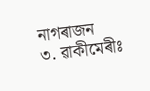নাগৰাজন
৩. ৱাকীমেৰীঃ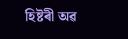হিষ্টৰী অৱ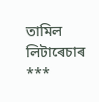তামিল লিটাৰেচাৰ
***